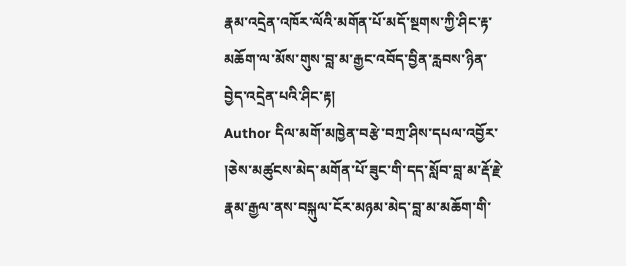རྣམ་འདྲེན་འཁོར་ལོའི་མགོན་པོ་མདོ་སྔགས་ཀྱི་ཤིང་རྟ་མཆོག་ལ་མོས་གུས་བླ་མ་རྒྱང་འབོད་བྱིན་རླབས་ཉིན་བྱེད་འདྲེན་པའི་ཤིང་རྟ།
Author དིལ་མགོ་མཁྱེན་བརྩེ་བཀྲ་ཤིས་དཔལ་འབྱོར་
།ཅེས་མཚུངས་མེད་མགོན་པོ་ཟུང་གི་དད་སློབ་བླ་མ་རྡོ་རྗེ་རྣམ་རྒྱལ་ནས་བསྐུལ་ངོར་མཉམ་མེད་བླ་མ་མཆོག་གི་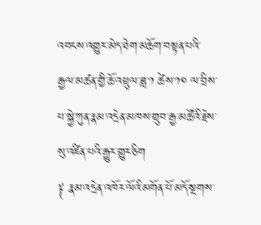འབངས་འགྱུར་མེད་ཐེག་མཆོག་བསྟན་པའི་རྒྱལ་མཚན་གྱི་ཆོ་འཕྲུལ་ཟླ་༡ ཚེས་༡༠ ལ་བྲིས་པ་སྐྱེ་ཀུན་རྣམ་འདྲེན་མཁས་གྲུབ་རྒྱ་མཚོའི་རྗེས་སུ་འཛིན་པའི་རྒྱུར་གྱུར་ཅིག
༈ རྣམ་འདྲེན་འཁོར་ལོའི་མགོན་པོ་མདོ་སྔགས་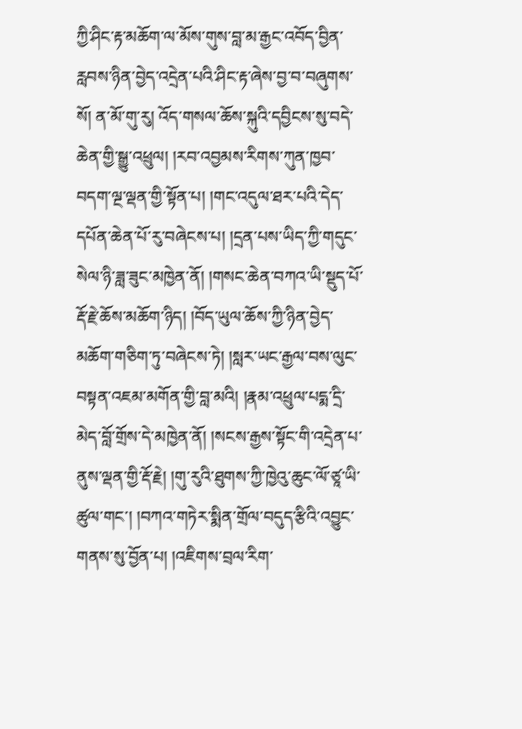ཀྱི་ཤིང་རྟ་མཆོག་ལ་མོས་གུས་བླ་མ་རྒྱང་འབོད་བྱིན་རླབས་ཉིན་བྱེད་འདྲེན་པའི་ཤིང་རྟ་ཞེས་བྱ་བ་བཞུགས་སོ། ན་མོ་གུ་རུ། འོད་གསལ་ཆོས་སྐུའི་དབྱིངས་སུ་བདེ་ཆེན་གྱི་སྒྱུ་འཕྲུལ། །རབ་འབྱམས་རིགས་ཀུན་ཁྱབ་བདག་ལྔ་ལྡན་གྱི་སྟོན་པ། །གང་འདུལ་ཐར་པའི་དེད་དཔོན་ཆེན་པོ་རུ་བཞེངས་པ། །དྲན་པས་ཡིད་ཀྱི་གདུང་སེལ་ཉི་ཟླ་ཟུང་མཁྱེན་ནོ། །གསང་ཆེན་བཀའ་ཡི་སྡུད་པོ་རྡོ་རྗེ་ཆོས་མཆོག་ཉིད། །བོད་ཡུལ་ཆོས་ཀྱི་ཉིན་བྱེད་མཆོག་གཅིག་ཏུ་བཞེངས་ཏེ། །སླར་ཡང་རྒྱལ་བས་ལུང་བསྟན་འཇམ་མགོན་གྱི་བླ་མའི། །རྣམ་འཕྲུལ་པདྨ་དྲི་མེད་བློ་གྲོས་དེ་མཁྱེན་ནོ། །སངས་རྒྱས་སྟོང་གི་འདྲེན་པ་ནུས་ལྡན་གྱི་རྡོ་རྗེ། །གུ་རུའི་ཐུགས་ཀྱི་ཁྱེའུ་ཆུང་ལོ་ཙཱ་ཡི་ཚུལ་གང་། །བཀའ་གཏེར་སྨིན་གྲོལ་བདུད་རྩིའི་འབྱུང་གནས་སུ་བྱོན་པ། །འཇིགས་བྲལ་རིག་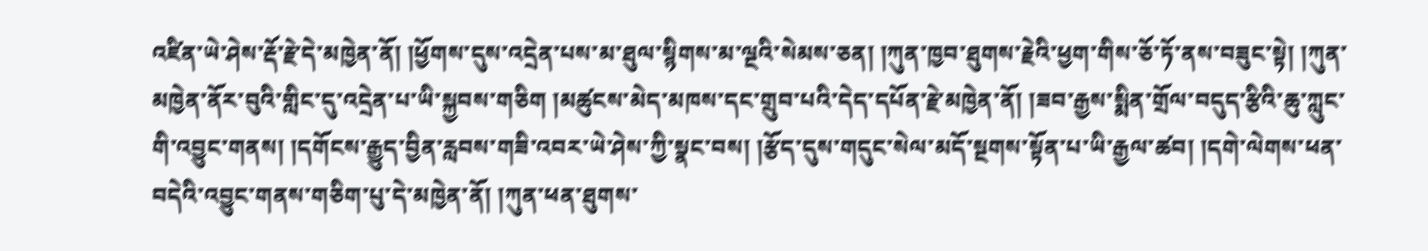འཛིན་ཡེ་ཤེས་རྡོ་རྗེ་དེ་མཁྱེན་ནོ། །ཕྱོགས་དུས་འདྲེན་པས་མ་ཐུལ་སྙིགས་མ་ལྔའི་སེམས་ཅན། །ཀུན་ཁྱབ་ཐུགས་རྗེའི་ཕྱག་གིས་ཅོ་ཏོ་ནས་བཟུང་སྟེ། །ཀུན་མཁྱེན་ནོར་བུའི་གླིང་དུ་འདྲེན་པ་ཡི་སྐྱབས་གཅིག །མཚུངས་མེད་མཁས་དང་གྲུབ་པའི་དེད་དཔོན་རྗེ་མཁྱེན་ནོ། །ཟབ་རྒྱས་སྨིན་གྲོལ་བདུད་རྩིའི་ཆུ་ཀླུང་གི་འབྱུང་གནས། །དགོངས་རྒྱུད་བྱིན་རླབས་གཟི་འབར་ཡེ་ཤེས་ཀྱི་སྣང་བས། །རྩོད་དུས་གདུང་སེལ་མདོ་སྔགས་སྟོན་པ་ཡི་རྒྱལ་ཚབ། །དགེ་ལེགས་ཕན་བདེའི་འབྱུང་གནས་གཅིག་པུ་དེ་མཁྱེན་ནོ། །ཀུན་ཕན་ཐུགས་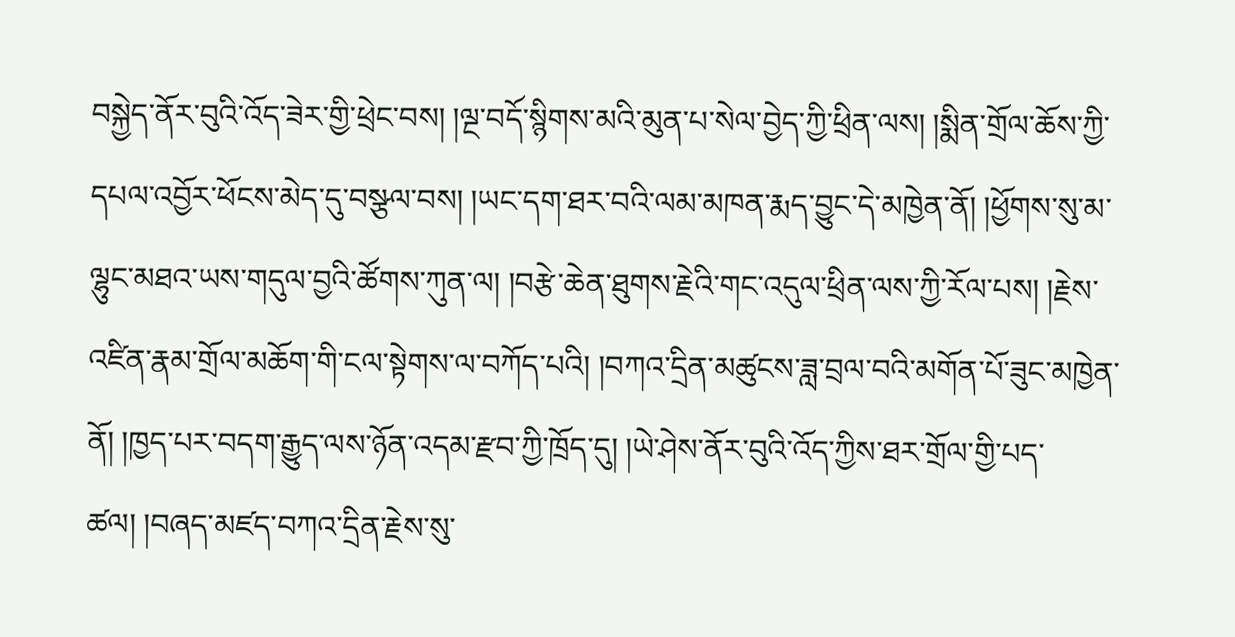བསྐྱེད་ནོར་བུའི་འོད་ཟེར་གྱི་ཕྲེང་བས། །ལྔ་བདོ་སྙིགས་མའི་མུན་པ་སེལ་བྱེད་ཀྱི་ཕྲིན་ལས། །སྨིན་གྲོལ་ཆོས་ཀྱི་དཔལ་འབྱོར་ཕོངས་མེད་དུ་བསྩལ་བས། །ཡང་དག་ཐར་བའི་ལམ་མཁན་རྨད་བྱུང་དེ་མཁྱེན་ནོ། །ཕྱོགས་སུ་མ་ལྷུང་མཐའ་ཡས་གདུལ་བྱའི་ཚོགས་ཀུན་ལ། །བརྩེ་ཆེན་ཐུགས་རྗེའི་གང་འདུལ་ཕྲིན་ལས་ཀྱི་རོལ་པས། །རྗེས་འཛིན་རྣམ་གྲོལ་མཆོག་གི་ངལ་སྟེགས་ལ་བཀོད་པའི། །བཀའ་དྲིན་མཚུངས་ཟླ་བྲལ་བའི་མགོན་པོ་ཟུང་མཁྱེན་ནོ། །ཁྱད་པར་བདག་རྒྱུད་ལས་ཉོན་འདམ་རྫབ་ཀྱི་ཁྲོད་དུ། །ཡེ་ཤེས་ནོར་བུའི་འོད་ཀྱིས་ཐར་གྲོལ་གྱི་པད་ཚལ། །བཞད་མཛད་བཀའ་དྲིན་རྗེས་སུ་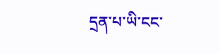དྲན་པ་ཡི་ངང་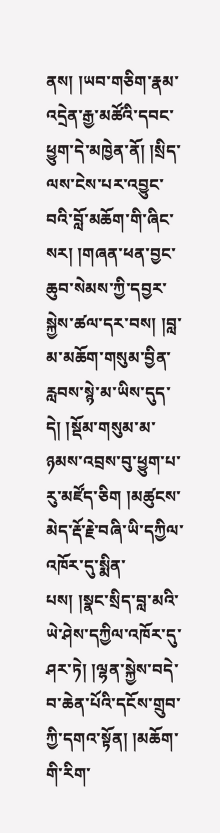ནས། །ཡབ་གཅིག་རྣམ་འདྲེན་རྒྱ་མཚོའི་དབང་ཕྱུག་དེ་མཁྱེན་ནོ། །སྲིད་ལས་ངེས་པར་འབྱུང་བའི་བློ་མཆོག་གི་ཞིང་སར། །གཞན་ཕན་བྱང་ཆུབ་སེམས་ཀྱི་དབྱར་སྐྱེས་ཚལ་དར་བས། །བླ་མ་མཆོག་གསུམ་བྱིན་རླབས་སྙེ་མ་ཡིས་དུད་དེ། །སྡོམ་གསུམ་མ་ཉམས་འབྲས་བུ་ཕྱུག་པ་རུ་མཛོད་ཅིག །མཚུངས་མེད་རྡོ་རྗེ་བཞི་ཡི་དཀྱིལ་འཁོར་དུ་སྨིན་པས། །སྣང་སྲིད་བླ་མའི་ཡེ་ཤེས་དཀྱིལ་འཁོར་དུ་ཤར་ཏེ། །ལྷན་སྐྱེས་བདེ་བ་ཆེན་པོའི་དངོས་གྲུབ་ཀྱི་དགའ་སྟོན། །མཆོག་གི་རིག་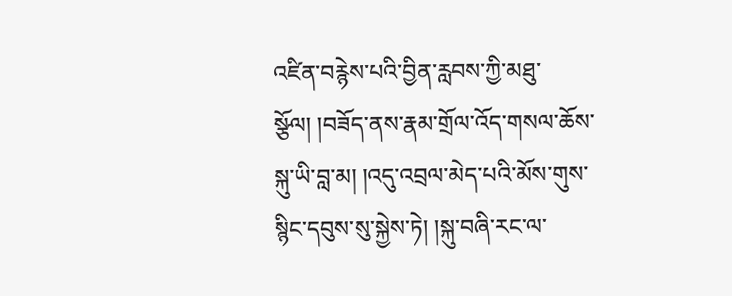འཛིན་བརྙེས་པའི་བྱིན་རླབས་ཀྱི་མཐུ་སྩོལ། །བཟོད་ནས་རྣམ་གྲོལ་འོད་གསལ་ཆོས་སྐུ་ཡི་བླ་མ། །འདུ་འབྲལ་མེད་པའི་མོས་གུས་སྙིང་དབུས་སུ་སྐྱེས་ཏེ། །སྐུ་བཞི་རང་ལ་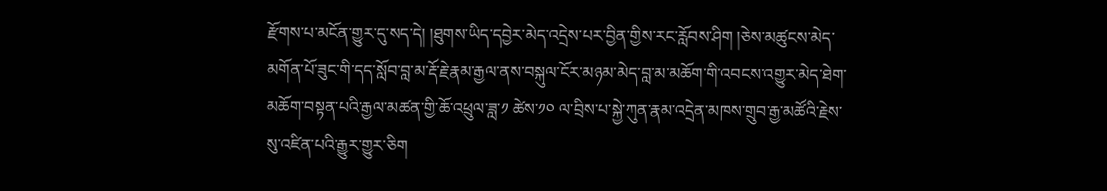རྫོགས་པ་མངོན་གྱུར་དུ་སད་དེ། །ཐུགས་ཡིད་དབྱེར་མེད་འདྲེས་པར་བྱིན་གྱིས་རང་རློབས་ཤིག །ཅེས་མཚུངས་མེད་མགོན་པོ་ཟུང་གི་དད་སློབ་བླ་མ་རྡོ་རྗེ་རྣམ་རྒྱལ་ནས་བསྐུལ་ངོར་མཉམ་མེད་བླ་མ་མཆོག་གི་འབངས་འགྱུར་མེད་ཐེག་མཆོག་བསྟན་པའི་རྒྱལ་མཚན་གྱི་ཆོ་འཕྲུལ་ཟླ་༡ ཚེས་༡༠ ལ་བྲིས་པ་སྐྱེ་ཀུན་རྣམ་འདྲེན་མཁས་གྲུབ་རྒྱ་མཚོའི་རྗེས་སུ་འཛིན་པའི་རྒྱུར་གྱུར་ཅིག